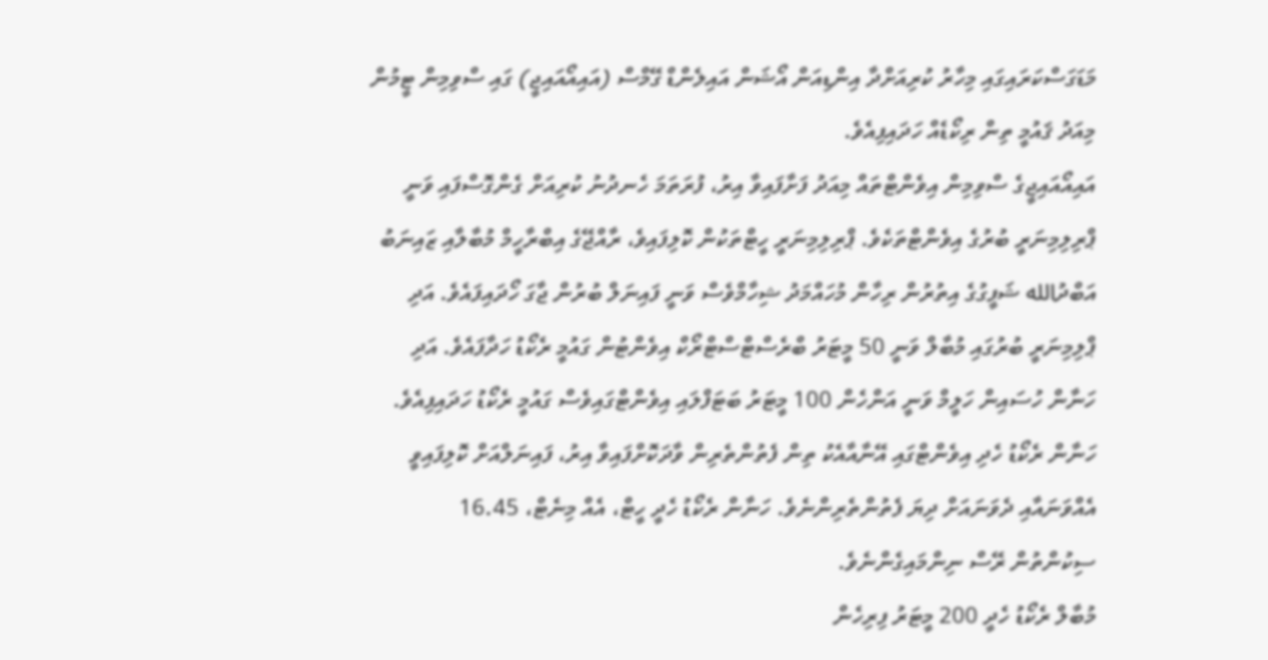މަޑަގަސްކަރައިގައި މިހާރު ކުރިއަށްދާ އިންޑިއަން އޯޝަން އައިލެންޑް ގޭމްސް (އައިއޯއައިޖީ) ގައި ސްވިމިން ޓީމުން މިއަދު ޤައުމީ ތިން ރިކޯޑެއް ހަދައިފިއެވެ.
އައިއޯއައިޖީގެ ސްވިމިން އިވެންޓްތައް މިއަދު ފަށާފައިވާ އިރު، ފުރަތަމަ ހެނދުނު ކުރިއަށް ގެންގޮސްފައި ވަނީ ޕްރިލިމިނަރީ ބުރުގެ އިވެންޓްތަކެވެ. ޕްރިލިމިނަރީ ހީޓްތަކުން ކޮލިފައިވެ، ރާއްޖޭގެ އިބްރާހީމް މުބާލާއި ޒައިނަބު އަބްދުالله ޝަފީގުގެ އިތުރުން ރިހާން މުހައްމަދު ޝިހާމްވެސް ވަނީ ފައިނަލް ބުރުން ޖާގަ ހޯދައިފައެވެ. އަދި ޕްލިމިނަރީ ބުރުގައި މުބާލް ވަނީ 50 މީޓަރު ބްރެސްޓްސްޓްރޯކް އިވެންޓުން ގައުމީ ރެކޯޑު ހަދާފައެވެ. އަދި ހަނާން ހުސައިން ހަލީމް ވަނީ އަންހެން 100 މީޓަރު ބަޓަފްލައި އިވެންޓްގައިވެސް ގައުމީ ރެކޯޑު ހަދައިފިއެވެ.
ހަނާން ރެކޯޑު ހެދި އިވެންޓްގައި އޭނާއާއެކު ތިން ފެތުންތެރިން ވާދަކޮށްފައިވާ އިރު، ފައިނަލްއަށް ކޮލިފައިވީ އެއްވަނައާއި ދެވަނައަށް ދިޔަ ފެތުންތެރިންނެވެ. ހަނާން ރެކޯޑު ހެދީ ހީޓް، އެއް މިނެޓް، 16.45 ސިކުންތުން ރޭސް ނިންމައިގެންނެވެ.
މުބާލް ރެކޯޑު ހެދީ 200 މީޓަރު ފިރިހެން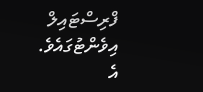ފްރިސްޓައިލް އިވެންޓުގައެވެ. އެ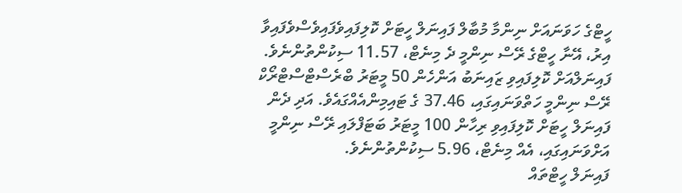ހީޓްގެ ހަވަނައަށް ނިންމާ މުބާލް ފައިނަލް ހީޓަށް ކޮލިފައިވެފައިވެސްވެފައިވާ އިރު، އޭނާ ހީޓްގެ ރޭސް ނިންމީ ދެ މިނެޓް، 11.57 ސިކުންތުންނެވެ.
ފައިނަލްއަށް ކޮލިފައިވި ޒައިނަބު އަންހެން 50 މީޓަރު ބްރެސްޓްސްޓްރޯކް ރޭސް ނިންމީ ހަތްވަނައިގައި، 37.46 ގެ ޓައިމިންއެއްގައެވެ. އަދި ދެން ފައިނަލް ހީޓަށް ކޮލިފައިވި ރިހާން 100 މީޓަރު ބަޓަފްލައި ރޭސް ނިންމީ އަށްވަނައިގައި، އެއް މިނެޓް، 5.96 ސިކުންތުންނެވެ.
ފައިނަލް ހީޓްތައް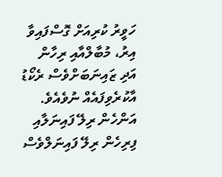ހަވީރު ކުރިއަށް ގޮސްފައިވާ އިރު، މުބާލްއާއި ރިހާން އަދި ޒައިނަބަށްވެސް ރެކޯޑު އާކުރެވިފައެއް ނުވެއެވެ. އަންހެން ރިލޭ ފައިނަލާއި ފިރިހެން ރިލޭ ފައިނަލްވެސް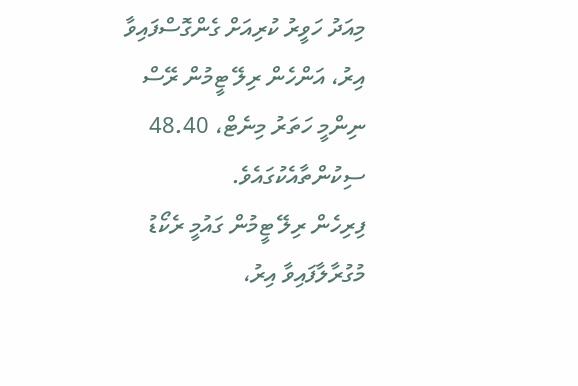މިއަދު ހަވީރު ކުރިއަށް ގެންގޮސްފައިވާ އިރު، އަންހެން ރިލޭ ޓީމުން ރޭސް ނިންމީ ހަތަރު މިނެޓް، 48.40 ސިކުންތާއެކުގައެވެ.
ފިރިހެން ރިލޭ ޓީމުން ގައުމީ ރެކޯޑު މުގުރާލާފައިވާ އިރު،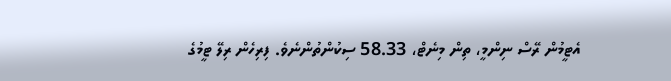އެޓީމުން ރޭސް ނިންމީ، ތިން މިނެޓް، 58.33 ސިކުންތުންނެވެ. ފިރިހެން ރިލޭ ޓީމުގެ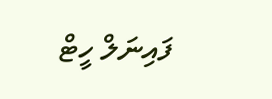ފައިނަލް ހީޓް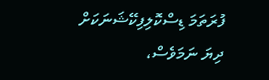ފުރަތަމަ ޑިސްކޮލިފިކޭޝަނަކަށް ދިޔަ ނަމަވެސް،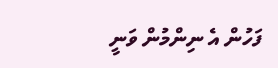ފަހުން އެ ނިންމުން ވަނީ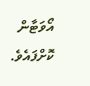އޯވަޓާން ކޮށްފައެވެ.